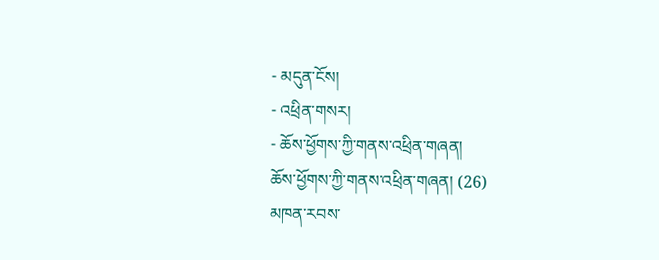- མདུན་ངོས།
- འཕྲིན་གསར།
- ཆོས་ཕྱོགས་ཀྱི་གནས་འཕྲིན་གཞན།
ཆོས་ཕྱོགས་ཀྱི་གནས་འཕྲིན་གཞན། (26)
མཁན་རབས་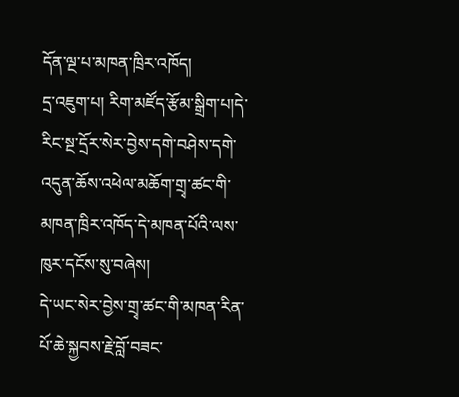དོན་ལྔ་པ་མཁན་ཁྲིར་འཁོད།
དྲ་འཇུག་པ། རིག་མཛོད་རྩོམ་སྒྲིག་པ།དེ་རིང་སྔ་དྲོར་སེར་བྱེས་དགེ་བཤེས་དགེ་འདུན་ཆོས་འཕེལ་མཆོག་གྲྭ་ཚང་གི་མཁན་ཁྲིར་འཁོད་དེ་མཁན་པོའི་ལས་ཁུར་དངོས་སུ་བཞེས།
དེ་ཡང་སེར་བྱེས་གྲྭ་ཚང་གི་མཁན་རིན་པོ་ཆེ་སྐྱབས་རྗེ་བློ་བཟང་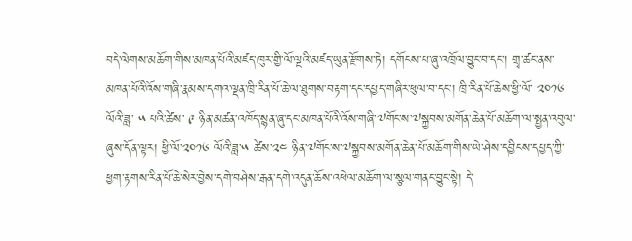བདེ་ལེགས་མཆོག་གིས་མཁན་པོའི་མཛད་ཁུར་གྱི་ལོ་ལྔའི་མཛད་ཡུན་རྫོགས་ཏེ། དགོངས་པ་ཞུ་འཁྲོལ་བྱུང་བ་དང་། གྲྭ་ཚང་ནས་མཁན་པོའི་འོས་གཞི་རྣམས་དགའ་ལྡན་ཁྲི་རིན་པོ་ཆེ་ལ་ཐུགས་བརྟག་དང་དཔྱད་གཞིར་ཕུལ་བ་དང་། ཁྲི་རིན་པོ་ཆེས་ཕྱི་ལོ་ ༢༠༡༦ ལོའི་ཟླ་ ༥ པའི་ཚེས་ ༩ ཉིན་མཚན་འཁོད་སྙན་ཞུ་དང་མཁན་པོའི་འོས་གཞི་༧གོང་ས་༧སྐྱབས་མགོན་ཆེན་པོ་མཆོག་ལ་སྤྱན་འབུལ་ཞུས་དོན་ལྟར། ཕྱི་ལོ་༢༠༡༦ ལོའི་ཟླ་༥ ཚེས་༢༤ ཉིན་༧གོང་ས་༧སྐྱབས་མགོན་ཆེན་པོ་མཆོག་གིས་ཡེ་ཤེས་དབྱིངས་དཔྱད་ཀྱི་ཕྱག་རྟགས་རིན་པོ་ཆེ་སེར་བྱེས་དགེ་བཤེས་རྒན་དགེ་འདུན་ཆོས་འཕེལ་མཆོག་ལ་སྩལ་གནང་བྱུང་སྟེ། དེ་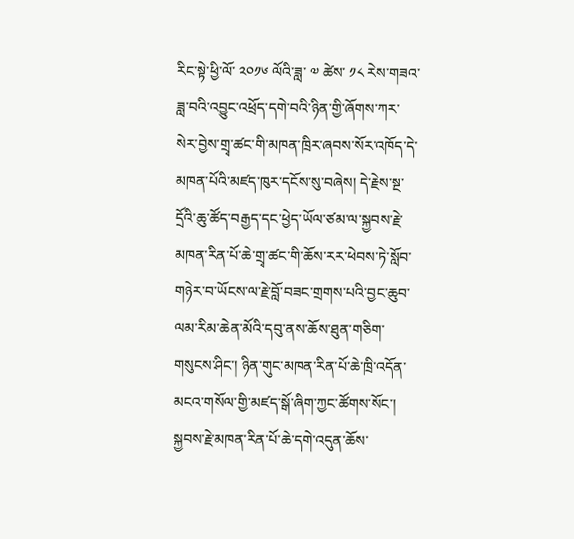རིང་སྟེ་ཕྱི་ལོ་ ༢༠༡༦ ལོའི་ཟླ་ ༧ ཚེས་ ༡༨ རེས་གཟའ་ཟླ་བའི་འབྱུང་འཕྲོད་དགེ་བའི་ཉིན་གྱི་ཞོགས་ཀར་སེར་བྱེས་གྲྭ་ཚང་གི་མཁན་ཁྲིར་ཞབས་སོར་འཁོད་དེ་མཁན་པོའི་མཛད་ཁུར་དངོས་སུ་བཞེས། དེ་རྗེས་སྔ་དྲོའི་ཆུ་ཚོད་བརྒྱད་དང་ཕྱེད་ཡོལ་ཙམ་ལ་སྐྱབས་རྗེ་མཁན་རིན་པོ་ཆེ་གྲྭ་ཚང་གི་ཆོས་རར་ཕེབས་ཏེ་སློབ་གཉེར་བ་ཡོངས་ལ་རྗེ་བློ་བཟང་གྲགས་པའི་བྱང་ཆུབ་ལམ་རིམ་ཆེན་མོའི་དབུ་ནས་ཆོས་ཐུན་གཅིག་གསུངས་ཤིང་། ཉིན་གུང་མཁན་རིན་པོ་ཆེ་ཁྲི་འདོན་མངའ་གསོལ་གྱི་མཛད་སྒོ་ཞིག་ཀྱང་ཚོགས་སོང་།
སྐྱབས་རྗེ་མཁན་རིན་པོ་ཆེ་དགེ་འདུན་ཆོས་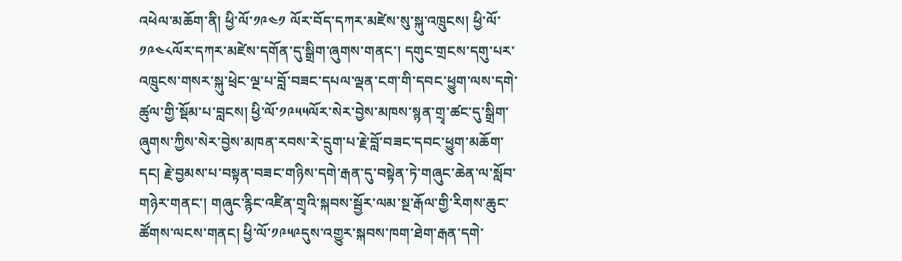འཕེལ་མཆོག་ནི། ཕྱི་ལོ་༡༩༤༡ ལོར་བོད་དཀར་མཛེས་སུ་སྐུ་འཁྲུངས། ཕྱི་ལོ་༡༩༤༨ལོར་དཀར་མཛེས་དགོན་དུ་སྒྲིག་ཞུགས་གནང་། དགུང་གྲངས་དགུ་པར་འཁྲུངས་གསར་སྐུ་ཕྲེང་ལྔ་པ་བློ་བཟང་དཔལ་ལྡན་ངག་གི་དབང་ཕྱུག་ལས་དགེ་ཚུལ་གྱི་སྡོམ་པ་བླངས། ཕྱི་ལོ་༡༩༥༥ལོར་སེར་བྱེས་མཁས་སྙན་གྲྭ་ཚང་དུ་སྒྲིག་ཞུགས་ཀྱིས་སེར་བྱེས་མཁན་རབས་རེ་དྲུག་པ་རྗེ་བློ་བཟང་དབང་ཕྱུག་མཆོག་དང། རྗེ་བྱམས་པ་བསྟན་བཟང་གཉིས་དགེ་རྒན་དུ་བསྟེན་ཏེ་གཞུང་ཆེན་ལ་སློབ་གཉེར་གནང་། གཞུང་རྙིང་འཛིན་གྲྭའི་སྐབས་སྦྱོར་ལམ་སྔ་རྒོལ་གྱི་རིགས་ཆུང་ཚོགས་ལངས་གནང། ཕྱི་ལོ་༡༩༥༩དུས་འགྱུར་སྐབས་ཁག་ཐེག་རྒན་དགེ་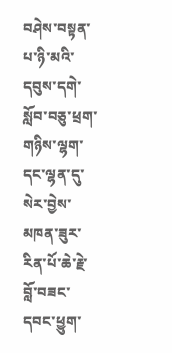བཤེས་བསྟན་པ་ཉི་མའི་དབུས་དགེ་སློབ་བཅུ་ཕྲག་གཉིས་ལྷག་དང་ལྷན་དུ་སེར་བྱེས་མཁན་ཟུར་རིན་པོ་ཆེ་རྗེ་བློ་བཟང་དབང་ཕྱུག་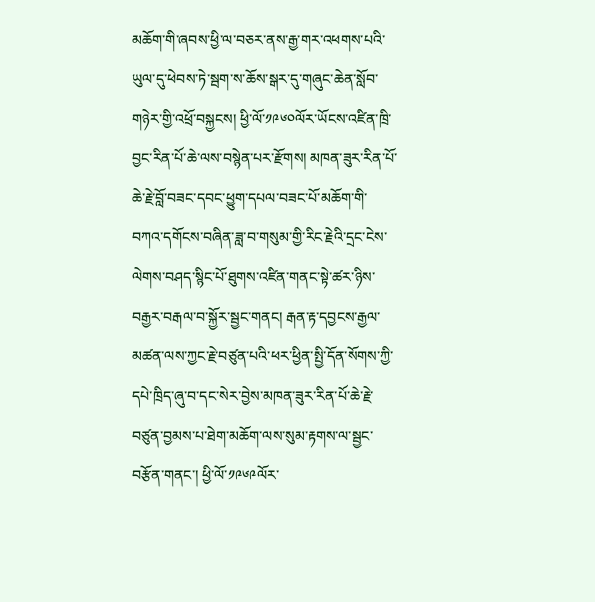མཆོག་གི་ཞབས་ཕྱི་ལ་བཅར་ནས་རྒྱ་གར་འཕགས་པའི་ཡུལ་དུ་ཕེབས་ཏེ་སྦག་ས་ཆོས་སྒར་དུ་གཞུང་ཆེན་སློབ་གཉེར་གྱི་འཕྲོ་བསྐྱངས། ཕྱི་ལོ་༡༩༦༠ལོར་ཡོངས་འཛིན་ཁྲི་བྱང་རིན་པོ་ཆེ་ལས་བསྙེན་པར་རྫོགས། མཁན་ཟུར་རིན་པོ་ཆེ་རྗེ་བློ་བཟང་དབང་ཕྱུག་དཔལ་བཟང་པོ་མཆོག་གི་བཀའ་དགོངས་བཞིན་ཟླ་བ་གསུམ་གྱི་རིང་རྗེའི་དྲང་ངེས་ལེགས་བཤད་སྙིང་པོ་ཐུགས་འཛིན་གནང་སྟེ་ཚར་ཉིས་བརྒྱར་བརྒལ་བ་སྐྱོར་སྦྱང་གནང། རྒན་རྟ་དབྱངས་རྒྱལ་མཚན་ལས་ཀྱང་རྗེ་བཙུན་པའི་ཕར་ཕྱིན་སྤྱི་དོན་སོགས་ཀྱི་དཔེ་ཁྲིད་ཞུ་བ་དང་སེར་བྱེས་མཁན་ཟུར་རིན་པོ་ཆེ་རྗེ་བཙུན་བྱམས་པ་ཐེག་མཆོག་ལས་སུམ་རྟགས་ལ་སྦྱང་བརྩོན་གནང་། ཕྱི་ལོ་༡༩༦༩ལོར་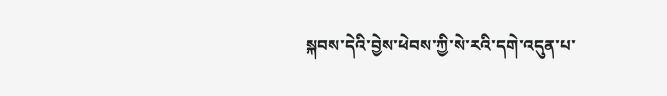སྐབས་དེའི་བྱེས་ཕེབས་ཀྱི་སེ་རའི་དགེ་འདུན་པ་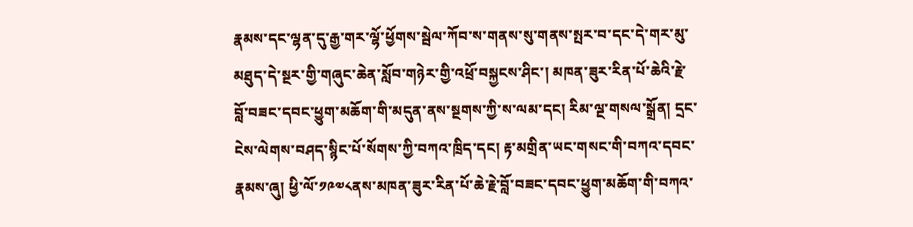རྣམས་དང་ལྷན་དུ་རྒྱ་གར་ལྷོ་ཕྱོགས་སྦེལ་ཀོབ་ས་གནས་སུ་གནས་སྤར་བ་དང་དེ་གར་མུ་མཐུད་དེ་སྔར་གྱི་གཞུང་ཆེན་སློབ་གཉེར་གྱི་འཕྲོ་བསྐྱངས་ཤིང་། མཁན་ཟུར་རིན་པོ་ཆེའི་རྗེ་བློ་བཟང་དབང་ཕྱུག་མཆོག་གི་མདུན་ནས་སྔགས་ཀྱི་ས་ལམ་དང། རིམ་ལྔ་གསལ་སྒྲོན། དྲང་ངེས་ལེགས་བཤད་སྙིང་པོ་སོགས་ཀྱི་བཀའ་ཁྲིད་དང། རྟ་མགྲིན་ཡང་གསང་གི་བཀའ་དབང་རྣམས་ཞུ། ཕྱི་ལོ་༡༩༧༨ནས་མཁན་ཟུར་རིན་པོ་ཆེ་རྗེ་བློ་བཟང་དབང་ཕྱུག་མཆོག་གི་བཀའ་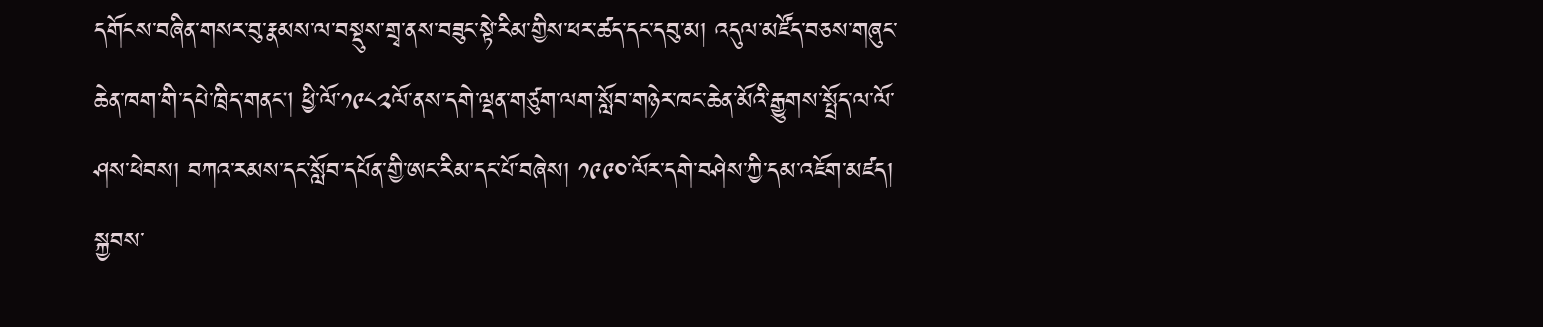དགོངས་བཞིན་གསར་བུ་རྣམས་ལ་བསྡུས་གྲྭ་ནས་བཟུང་སྟེ་རིམ་གྱིས་ཕར་ཚད་དང་དབུ་མ། འདུལ་མཛོད་བཅས་གཞུང་ཆེན་ཁག་གི་དཔེ་ཁྲིད་གནང། ཕྱི་ལོ་༡༩༨༢ལོ་ནས་དགེ་ལྡན་གཙུག་ལག་སློབ་གཉེར་ཁང་ཆེན་མོའི་རྒྱུགས་སྤྲོད་ལ་ལོ་ཤས་ཕེབས། བཀའ་རམས་དང་སློབ་དཔོན་གྱི་ཨང་རིམ་དང་པོ་བཞེས། ༡༩༩༠་ལོར་དགེ་བཤེས་ཀྱི་དམ་འཇོག་མཛད། སྐྱབས་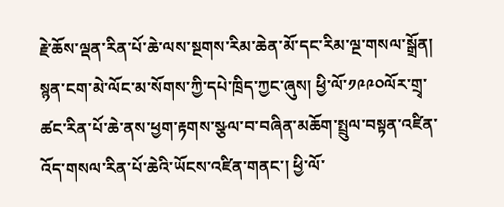རྗེ་ཆོས་ལྡན་རིན་པོ་ཆེ་ལས་སྔགས་རིམ་ཆེན་མོ་དང་རིམ་ལྔ་གསལ་སྒྲོན། སྙན་ངག་མེ་ལོང་མ་སོགས་ཀྱི་དཔེ་ཁྲིད་ཀྱང་ཞུས། ཕྱི་ལོ་༡༩༩༠ལོར་གྲྭ་ཚང་རིན་པོ་ཆེ་ནས་ཕྱག་རྟགས་སྩལ་བ་བཞིན་མཆོག་སྤྲུལ་བསྟན་འཛིན་འོད་གསལ་རིན་པོ་ཆེའི་ཡོངས་འཛིན་གནང་། ཕྱི་ལོ་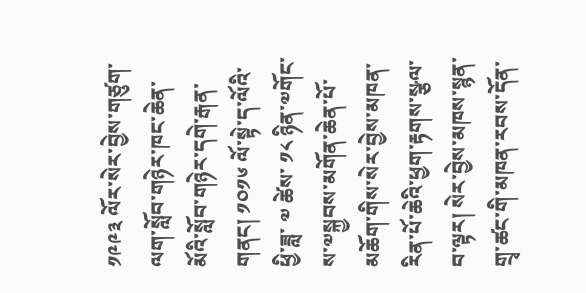༡༩༩༣ ལོར་སེར་བྱེས་གཙུག་ལག་སློབ་གཉེར་ཁང་ཆེན་མོའི་སློབ་གཉེར་དགེ་རྒན་གནང། ༡༠༡༦ ལོ་སྟེ་ད་ལོའི་ཕྱི་ཟླ་ ༧ ཚེས་ ༡༨ ཉིན་༧གོང་ས་༧སྐྱབས་མགོན་ཆེན་པོ་མཆོག་གིས་སེར་བྱེས་མཁན་རིན་པོ་ཆེའི་ཕྱག་རྟགས་སྩལ་བ་ལྟར། སེར་བྱེས་མཁས་སྙན་གྲྭ་ཚང་གི་མཁན་རབས་དོན་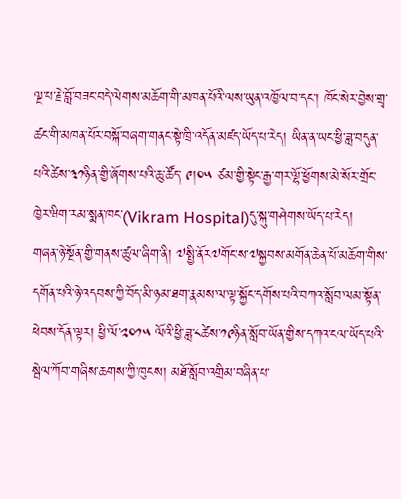ལྔ་པ་རྗེ་བློ་བཟང་བདེ་ལེགས་མཆོག་གི་མཁན་པོའི་ལས་ཡུན་འཁྱོལ་བ་དང་། ཁོང་སེར་བྱེས་གྲྭ་ཚང་གི་མཁན་པོར་བསྐོ་བཞག་གནང་སྟེ་ཁྲི་འདོན་མཛད་ཡོད་པ་རེད། ཡིན་ན་ཡང་ཕྱི་ཟླ་བདུན་པའི་ཚེས་༣༡ཉིན་གྱི་ཞོགས་པའི་ཆུ་ཚོད་ ༩།༠༥ ཙམ་གྱི་སྟེང་རྒྱ་གར་ལྷོ་ཕྱོགས་མེ་སོར་གྲོང་ཁྱེར་ཝིག་རམ་སྨན་ཁང་(Vikram Hospital)དུ་སྐུ་གཤེགས་ཡོད་པ་རེད།
གཞན་ཉེ་སྔོན་གྱི་གནས་ཚུལ་ཞིག་ནི། ༧སྤྱི་ནོར༧གོང་ས་༧སྐྱབས་མགོན་ཆེན་པོ་མཆོག་གིས་དགོན་པའི་ཉེ་འདབས་ཀྱི་བོད་མི་ཉམ་ཐག་རྣམས་ལ་ལྟ་སྐྱོང་དགོས་པའི་བཀའ་སློབ་ལམ་སྟོན་ཕེབས་དོན་ལྟར། ཕྱི་ལོ་༢༠༡༥ ལོའི་ཕྱི་ཟླ་༨ཚེས་༡༩ཉིན་སློབ་ཡོན་གྱིས་དཀའ་ངལ་ཡོད་པའི་སྦེལ་ཀོབ་གཞིས་ཆགས་ཀྱི་ཁུངས། མཐོ་སློབ་འགྲིམ་བཞིན་པ་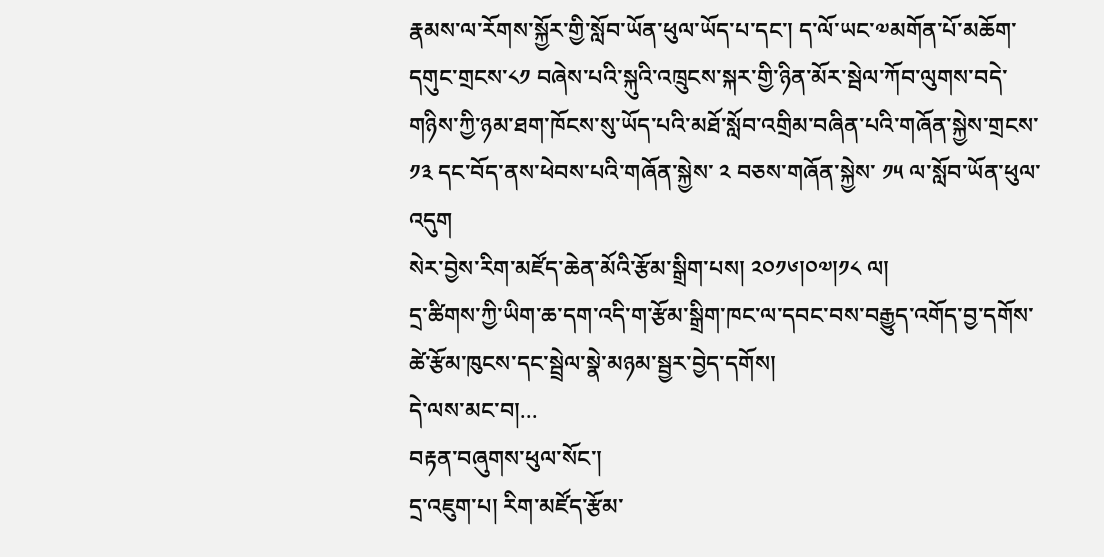རྣམས་ལ་རོགས་སྐྱོར་གྱི་སློབ་ཡོན་ཕུལ་ཡོད་པ་དང་། ད་ལོ་ཡང་༧མགོན་པོ་མཆོག་དགུང་གྲངས་༨༡ བཞེས་པའི་སྐུའི་འཁྲུངས་སྐར་གྱི་ཉིན་མོར་སྦེལ་ཀོབ་ལུགས་བདེ་གཉིས་ཀྱི་ཉམ་ཐག་ཁོངས་སུ་ཡོད་པའི་མཐོ་སློབ་འགྲིམ་བཞིན་པའི་གཞོན་སྐྱེས་གྲངས་ ༡༣ དང་བོད་ནས་ཕེབས་པའི་གཞོན་སྐྱེས་ ༢ བཅས་གཞོན་སྐྱེས་ ༡༥ ལ་སློབ་ཡོན་ཕུལ་འདུག
སེར་བྱེས་རིག་མཛོད་ཆེན་མོའི་རྩོམ་སྒྲིག་པས། ༢༠༡༦།༠༧།༡༨ ལ།
དྲ་ཚིགས་ཀྱི་ཡིག་ཆ་དག་འདི་ག་རྩོམ་སྒྲིག་ཁང་ལ་དབང་བས་བརྒྱུད་འགོད་བྱ་དགོས་ཚེ་རྩོམ་ཁུངས་དང་སྦྲེལ་སྣེ་མཉམ་སྦྱར་བྱེད་དགོས།
དེ་ལས་མང་བ།...
བརྟན་བཞུགས་ཕུལ་སོང་།
དྲ་འཇུག་པ། རིག་མཛོད་རྩོམ་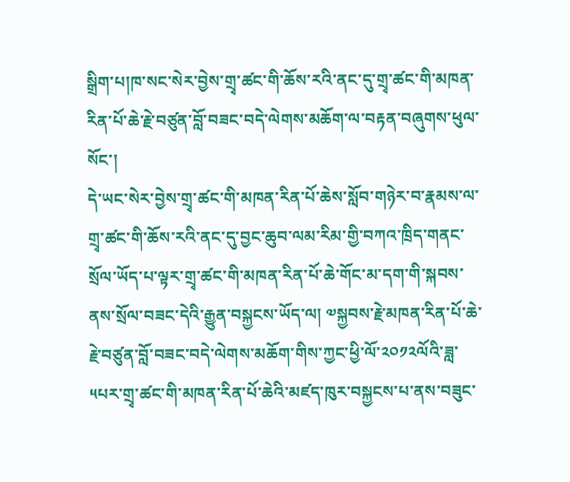སྒྲིག་པ།ཁ་སང་སེར་བྱེས་གྲྭ་ཚང་གི་ཆོས་རའི་ནང་དུ་གྲྭ་ཚང་གི་མཁན་རིན་པོ་ཆེ་རྗེ་བཙུན་བློ་བཟང་བདེ་ལེགས་མཆོག་ལ་བརྟན་བཞུགས་ཕུལ་སོང་།
དེ་ཡང་སེར་བྱེས་གྲྭ་ཚང་གི་མཁན་རིན་པོ་ཆེས་སློབ་གཉེར་བ་རྣམས་ལ་གྲྭ་ཚང་གི་ཆོས་རའི་ནང་དུ་བྱང་ཆུབ་ལམ་རིམ་གྱི་བཀའ་ཁྲིད་གནང་སྲོལ་ཡོད་པ་ལྟར་གྲྭ་ཚང་གི་མཁན་རིན་པོ་ཆེ་གོང་མ་དག་གི་སྐབས་ནས་སྲོལ་བཟང་དེའི་རྒྱུན་བསྐྱངས་ཡོད་ལ། ༧སྐྱབས་རྗེ་མཁན་རིན་པོ་ཆེ་རྗེ་བཙུན་བློ་བཟང་བདེ་ལེགས་མཆོག་གིས་ཀྱང་ཕྱི་ལོ་༢༠༡༢ལོའི་ཟླ་༥པར་གྲྭ་ཚང་གི་མཁན་རིན་པོ་ཆེའི་མཛད་ཁུར་བསྐྱངས་པ་ནས་བཟུང་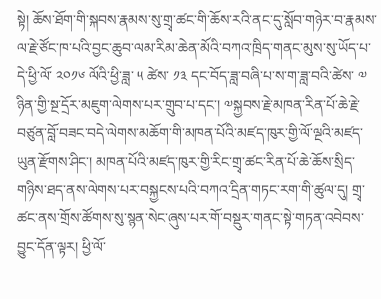སྟེ། ཆོས་ཐོག་གི་སྐབས་རྣམས་སུ་གྲྭ་ཚང་གི་ཆོས་རའི་ནང་དུ་སློབ་གཉེར་བ་རྣམས་ལ་རྗེ་ཙོང་ཁ་པའི་བྱང་ཆུབ་ལམ་རིམ་ཆེན་མོའི་བཀའ་ཁྲིད་གནང་མུས་སུ་ཡོད་པ་དེ་ཕྱི་ལོ་ ༢༠༡༦ ལོའི་ཕྱི་ཟླ་ ༥ ཚེས་ ༡༣ དང་བོད་ཟླ་བཞི་པ་ས་ག་ཟླ་བའི་ཚེས་ ༧ ཉིན་གྱི་སྔ་དྲོར་མཇུག་ལེགས་པར་གྲུབ་པ་དང་། ༧སྐྱབས་རྗེ་མཁན་རིན་པོ་ཆེ་རྗེ་བཙུན་བློ་བཟང་བདེ་ལེགས་མཆོག་གི་མཁན་པོའི་མཛད་ཁུར་གྱི་ལོ་ལྔའི་མཛད་ཡུན་རྫོགས་ཤིང་། མཁན་པོའི་མཛད་ཁུར་གྱི་རིང་གྲྭ་ཚང་རིན་པོ་ཆེ་ཆོས་སྲིད་གཉིས་ཐད་ནས་ལེགས་པར་བསྐྱངས་པའི་བཀའ་དྲིན་གཏང་རག་གི་ཚུལ་དུ། གྲྭ་ཚང་ནས་གྲོས་ཚོགས་སུ་སྙན་སེང་ཞུས་པར་གོ་བསྡུར་གནང་སྟེ་གཏན་འབེབས་བྱུང་དོན་ལྟར། ཕྱི་ལོ་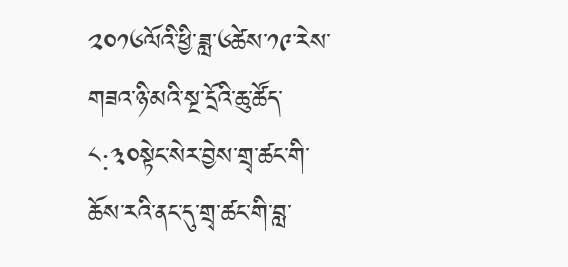༢༠༡༦ལོའི་ཕྱི་ཟླ་༦ཚེས་༡༩་རེས་གཟའ་ཉི་མའི་སྔ་དྲོའི་ཆུ་ཚོད་༨:༣༠སྟེང་སེར་བྱེས་གྲྭ་ཚང་གི་ཆོས་རའི་ནང་དུ་གྲྭ་ཚང་གི་བླ་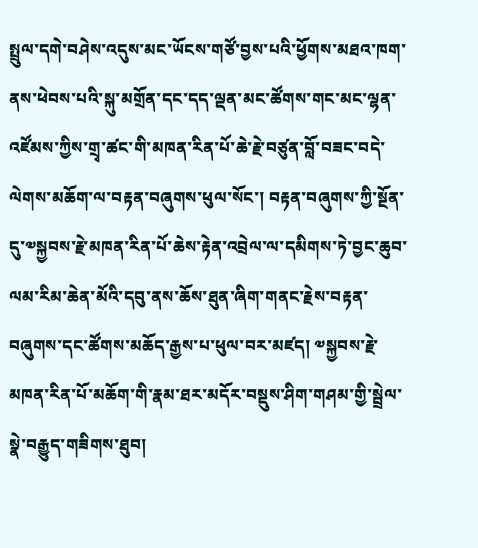སྤྲུལ་དགེ་བཤེས་འདུས་མང་ཡོངས་གཙོ་བྱས་པའི་ཕྱོགས་མཐའ་ཁག་ནས་ཕེབས་པའི་སྐུ་མགྲོན་དང་དད་ལྡན་མང་ཚོགས་གང་མང་ལྷན་འཛོམས་ཀྱིས་གྲྭ་ཚང་གི་མཁན་རིན་པོ་ཆེ་རྗེ་བཙུན་བློ་བཟང་བདེ་ལེགས་མཆོག་ལ་བརྟན་བཞུགས་ཕུལ་སོང་། བརྟན་བཞུགས་ཀྱི་སྔོན་དུ་༧སྐྱབས་རྗེ་མཁན་རིན་པོ་ཆེས་རྟེན་འབྲེལ་ལ་དམིགས་ཏེ་བྱང་ཆུབ་ལམ་རིམ་ཆེན་མོའི་དབུ་ནས་ཆོས་ཐུན་ཞིག་གནང་རྗེས་བརྟན་བཞུགས་དང་ཚོགས་མཆོད་རྒྱས་པ་ཕུལ་བར་མཛད། ༧སྐྱབས་རྗེ་མཁན་རིན་པོ་མཆོག་གི་རྣམ་ཐར་མདོར་བསྡུས་ཤིག་གཤམ་གྱི་སྦྲེལ་སྣེ་བརྒྱུད་གཟིགས་ཐུབ།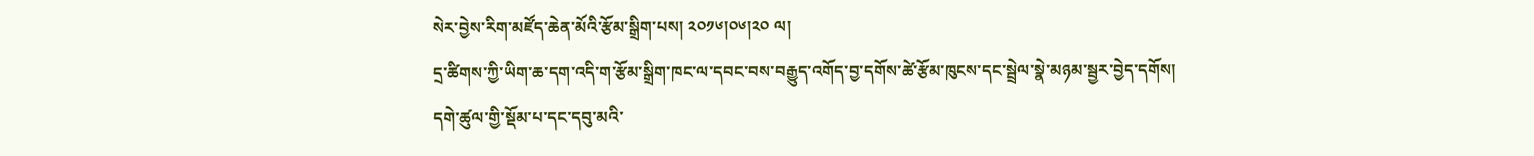སེར་བྱེས་རིག་མཛོད་ཆེན་མོའི་རྩོམ་སྒྲིག་པས། ༢༠༡༦།༠༦།༢༠ ལ།
དྲ་ཚིགས་ཀྱི་ཡིག་ཆ་དག་འདི་ག་རྩོམ་སྒྲིག་ཁང་ལ་དབང་བས་བརྒྱུད་འགོད་བྱ་དགོས་ཚེ་རྩོམ་ཁུངས་དང་སྦྲེལ་སྣེ་མཉམ་སྦྱར་བྱེད་དགོས།
དགེ་ཚུལ་གྱི་སྡོམ་པ་དང་དབུ་མའི་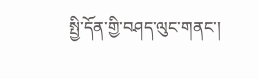སྤྱི་དོན་གྱི་བཤད་ལུང་གནང་།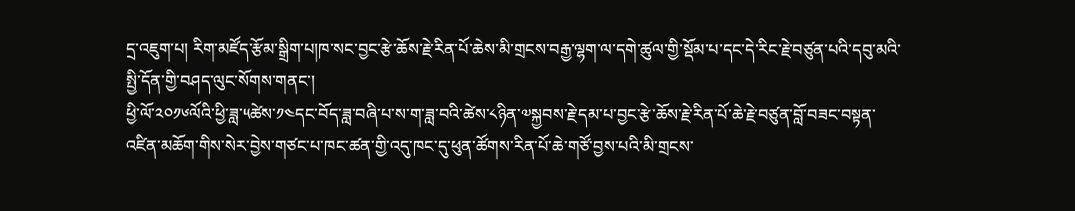དྲ་འཇུག་པ། རིག་མཛོད་རྩོམ་སྒྲིག་པ།ཁ་སང་བྱང་རྩེ་ཆོས་རྗེ་རིན་པོ་ཆེས་མི་གྲངས་བརྒྱ་ལྷག་ལ་དགེ་ཚུལ་གྱི་སྡོམ་པ་དང་དེ་རིང་རྗེ་བཙུན་པའི་དབུ་མའི་སྤྱི་དོན་གྱི་བཤད་ལུང་སོགས་གནང་།
ཕྱི་ལོ་༢༠༡༦ལོའི་ཕྱི་ཟླ་༥ཚེས་༡༤དང་བོད་ཟླ་བཞི་པ་ས་ག་ཟླ་བའི་ཚེས་༨ཉིན་༧སྐྱབས་རྗེ་དམ་པ་བྱང་རྩེ་ཆོས་རྗེ་རིན་པོ་ཆེ་རྗེ་བཙུན་བློ་བཟང་བསྟན་འཛིན་མཆོག་གིས་སེར་བྱེས་གཙང་པ་ཁང་ཚན་གྱི་འདུ་ཁང་དུ་ཕུན་ཚོགས་རིན་པོ་ཆེ་གཙོ་བྱས་པའི་མི་གྲངས་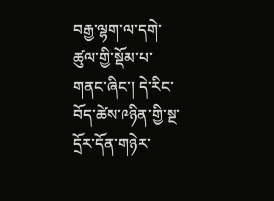བརྒྱ་ལྷག་ལ་དགེ་ཚུལ་གྱི་སྡོམ་པ་གནང་ཞིང་། དེ་རིང་བོད་ཚེས་༩ཉིན་གྱི་སྔ་དྲོར་དོན་གཉེར་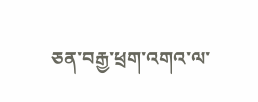ཅན་བརྒྱ་ཕྲག་འགའ་ལ་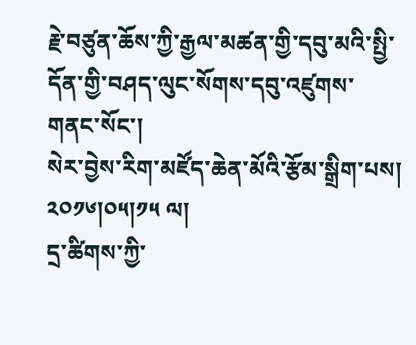རྗེ་བཙུན་ཆོས་ཀྱི་རྒྱལ་མཚན་གྱི་དབུ་མའི་སྤྱི་དོན་གྱི་བཤད་ལུང་སོགས་དབུ་འཛུགས་གནང་སོང་།
སེར་བྱེས་རིག་མཛོད་ཆེན་མོའི་རྩོམ་སྒྲིག་པས། ༢༠༡༦།༠༥།༡༥ ལ།
དྲ་ཚིགས་ཀྱི་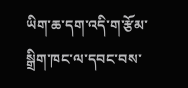ཡིག་ཆ་དག་འདི་ག་རྩོམ་སྒྲིག་ཁང་ལ་དབང་བས་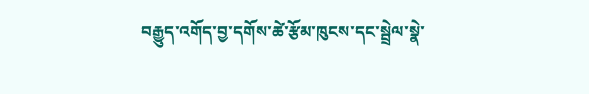བརྒྱུད་འགོད་བྱ་དགོས་ཚེ་རྩོམ་ཁུངས་དང་སྦྲེལ་སྣེ་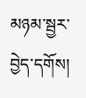མཉམ་སྦྱར་བྱེད་དགོས།